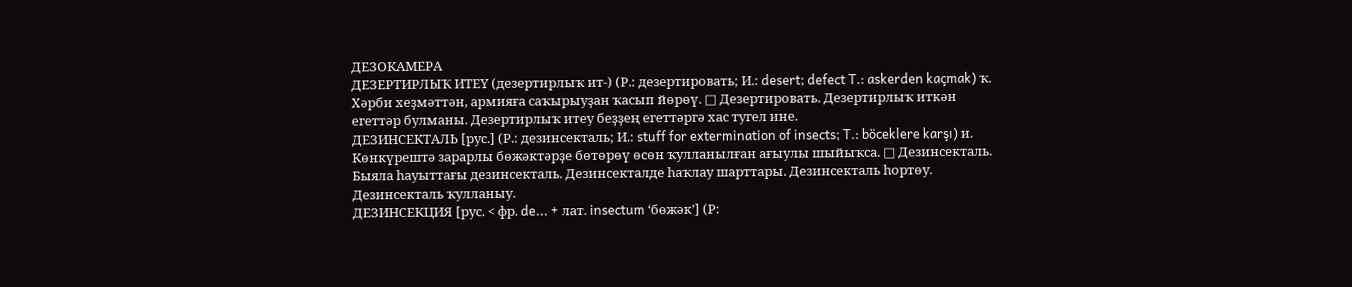ДЕЗОКАМЕРА
ДЕЗЕРТИРЛЫҠ ИТЕҮ (дезертирлыҡ ит-) (Р.: дезертировать; И.: desert; defect T.: askerden kaçmak) ҡ.
Хәрби хеҙмәттән, армияға саҡырыуҙан ҡасып йөрөү. □ Дезертировать. Дезертирлыҡ иткән егеттәр булманы. Дезертирлыҡ итеу беҙҙең егеттәргә хас тугел ине.
ДЕЗИНСЕКТАЛЬ [рус.] (Р.: дезинсекталь; И.: stuff for extermination of insects; T.: böceklere karşı) и.
Көнкүрештә зарарлы бөжәктәрҙе бөтөрөү өсөн ҡулланылған ағыулы шыйыҡса. □ Дезинсекталь. Быяла һауыттағы дезинсекталь. Дезинсекталде һаҡлау шарттары. Дезинсекталь һортөу. Дезинсекталь ҡулланыу.
ДЕЗИНСЕКЦИЯ [рус. < фр. de... + лат. insectum ‘бөжәк’] (Р: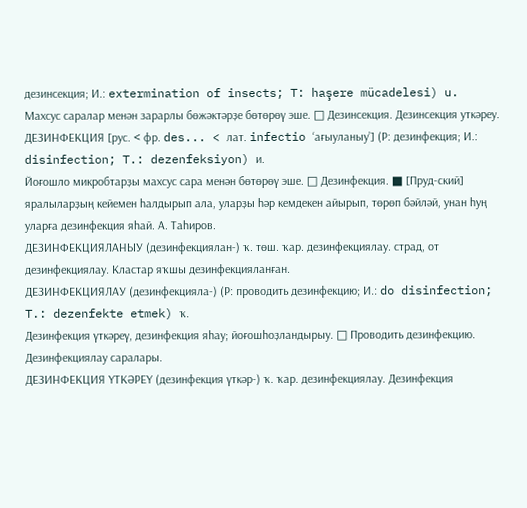дезинсекция; И.: extermination of insects; T: haşere mücadelesi) u.
Махсус саралар менән зарарлы бөжәктәрҙе бөтөрөү эше. □ Дезинсекция. Дезинсекция уткәреу.
ДЕЗИНФЕКЦИЯ [рус. < фр. des... < лат. infectio ‘ағыуланыу’] (Р: дезинфекция; И.: disinfection; T.: dezenfeksiyon) и.
Йоғошло микробтарҙы махсус сара менән бөтөрөү эше. □ Дезинфекция. ■ [Пруд-ский] яралыларҙың кейемен һалдырып ала, уларҙы һәр кемдекен айырып, төрөп бәйләй, унан һуң уларға дезинфекция яһай. А. Таһиров.
ДЕЗИНФЕКЦИЯЛАНЫУ (дезинфекциялан-) ҡ. төш. ҡар. дезинфекциялау. страд, от дезинфекциялау. Кластар яҡшы дезинфекцияланған.
ДЕЗИНФЕКЦИЯЛАУ (дезинфекцияла-) (Р: проводить дезинфекцию; И.: do disinfection; T.: dezenfekte etmek) ҡ.
Дезинфекция үткәреү, дезинфекция яһау; йоғошһоҙландырыу. □ Проводить дезинфекцию. Дезинфекциялау саралары.
ДЕЗИНФЕКЦИЯ ҮТКӘРЕҮ (дезинфекция үткәр-) ҡ. ҡар. дезинфекциялау. Дезинфекция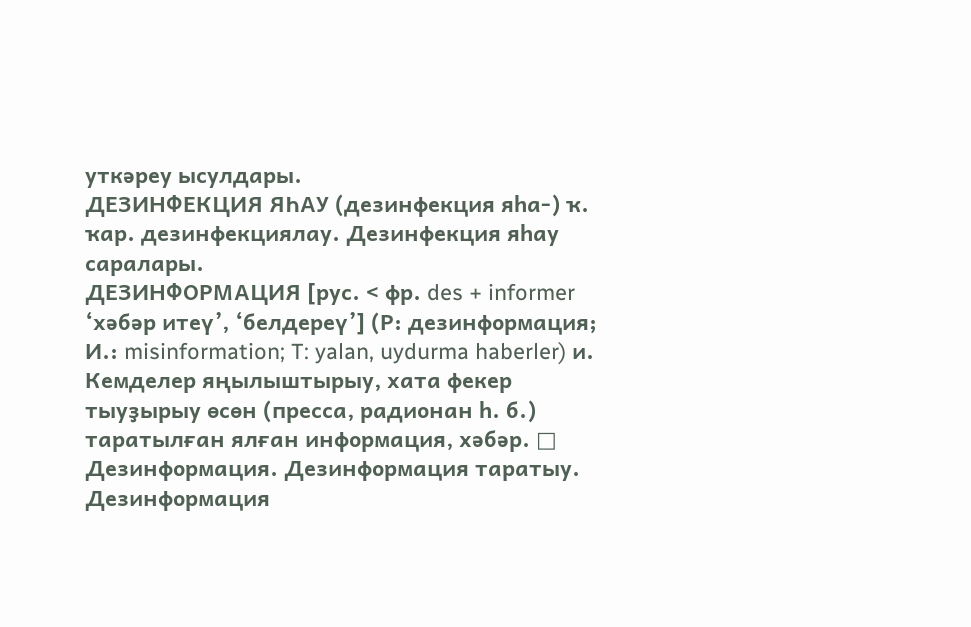уткәреу ысулдары.
ДЕЗИНФЕКЦИЯ ЯҺАУ (дезинфекция яһа-) ҡ. ҡар. дезинфекциялау. Дезинфекция яһау саралары.
ДЕЗИНФОРМАЦИЯ [рус. < фр. des + informer ‘хәбәр итеү’, ‘белдереү’] (Р: дезинформация; И.: misinformation; T: yalan, uydurma haberler) и.
Кемделер яңылыштырыу, хата фекер тыуҙырыу өсөн (пресса, радионан һ. б.) таратылған ялған информация, хәбәр. □ Дезинформация. Дезинформация таратыу. Дезинформация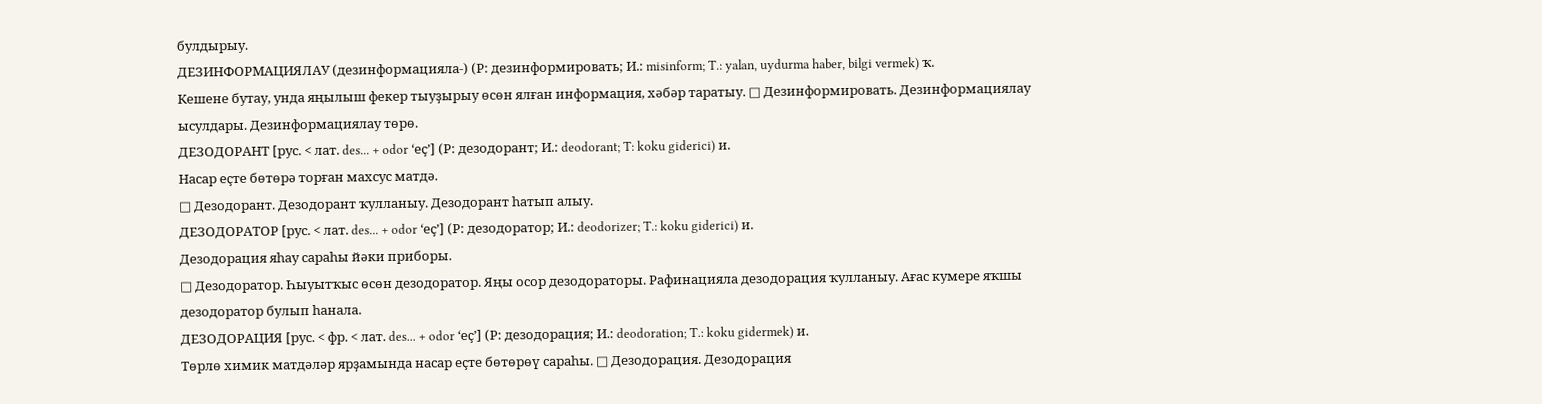булдырыу.
ДЕЗИНФОРМАЦИЯЛАУ (дезинформацияла-) (Р: дезинформировать; И.: misinform; T.: yalan, uydurma haber, bilgi vermek) ҡ.
Кешене бутау, унда яңылыш фекер тыуҙырыу өсөн ялған информация, хәбәр таратыу. □ Дезинформировать. Дезинформациялау ысулдары. Дезинформациялау төрө.
ДЕЗОДОРАНТ [рус. < лат. des... + odor ‘еҫ’] (Р: дезодорант; И.: deodorant; T: koku giderici) и.
Насар еҫте бөтөрә торған махсус матдә.
□ Дезодорант. Дезодорант ҡулланыу. Дезодорант һатып алыу.
ДЕЗОДОРАТОР [рус. < лат. des... + odor ‘еҫ’] (Р: дезодоратор; И.: deodorizer; T.: koku giderici) и.
Дезодорация яһау сараһы йәки приборы.
□ Дезодоратор. Һыуытҡыс өсөн дезодоратор. Яңы осор дезодораторы. Рафинацияла дезодорация ҡулланыу. Ағас кумере яҡшы дезодоратор булып һанала.
ДЕЗОДОРАЦИЯ [рус. < фр. < лат. des... + odor ‘еҫ’] (Р: дезодорация; И.: deodoration; T.: koku gidermek) и.
Төрлө химик матдәләр ярҙамында насар еҫте бөтөрөү сараһы. □ Дезодорация. Дезодорация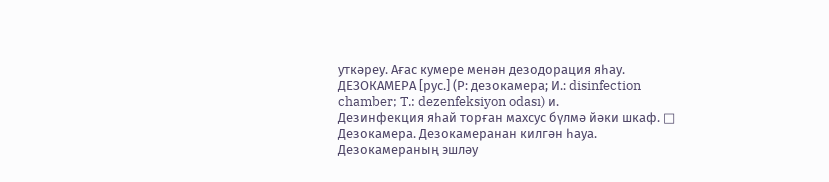уткәреу. Ағас кумере менән дезодорация яһау.
ДЕЗОКАМЕРА [рус.] (Р: дезокамера; И.: disinfection chamber; T.: dezenfeksiyon odası) и.
Дезинфекция яһай торған махсус бүлмә йәки шкаф. □ Дезокамера. Дезокамеранан килгән һауа. Дезокамераның эшләу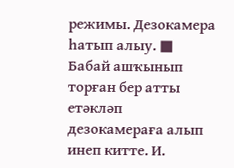режимы. Дезокамера һатып алыу. ■ Бабай ашҡынып торған бер атты етәкләп дезокамераға алып инеп китте. И.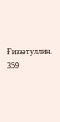Ғиззәтуллин.
359